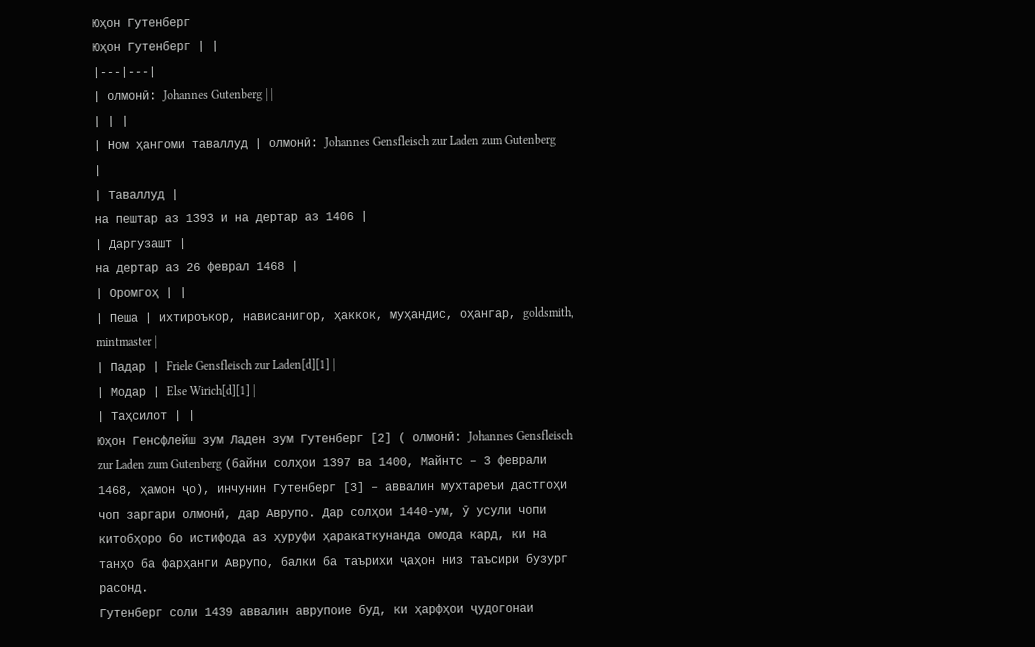Юҳон Гутенберг
Юҳон Гутенберг | |
|---|---|
| олмонӣ: Johannes Gutenberg | |
| | |
| Ном ҳангоми таваллуд | олмонӣ: Johannes Gensfleisch zur Laden zum Gutenberg |
| Таваллуд |
на пештар аз 1393 и на дертар аз 1406 |
| Даргузашт |
на дертар аз 26 феврал 1468 |
| Оромгоҳ | |
| Пеша | ихтироъкор, нависанигор, ҳаккок, муҳандис, оҳангар, goldsmith, mintmaster |
| Падар | Friele Gensfleisch zur Laden[d][1] |
| Модар | Else Wirich[d][1] |
| Таҳсилот | |
Юҳон Генсфлейш зум Ладен зум Гутенберг [2] ( олмонӣ: Johannes Gensfleisch zur Laden zum Gutenberg (байни солҳои 1397 ва 1400, Майнтс – 3 феврали 1468, ҳамон ҷо), инчунин Гутенберг [3] – аввалин мухтареъи дастгоҳи чоп заргари олмонӣ, дар Аврупо. Дар солҳои 1440-ум, ӯ усули чопи китобҳоро бо истифода аз ҳуруфи ҳаракаткунанда омода кард, ки на танҳо ба фарҳанги Аврупо, балки ба таърихи ҷаҳон низ таъсири бузург расонд.
Гутенберг соли 1439 аввалин аврупоие буд, ки ҳарфҳои ҷудогонаи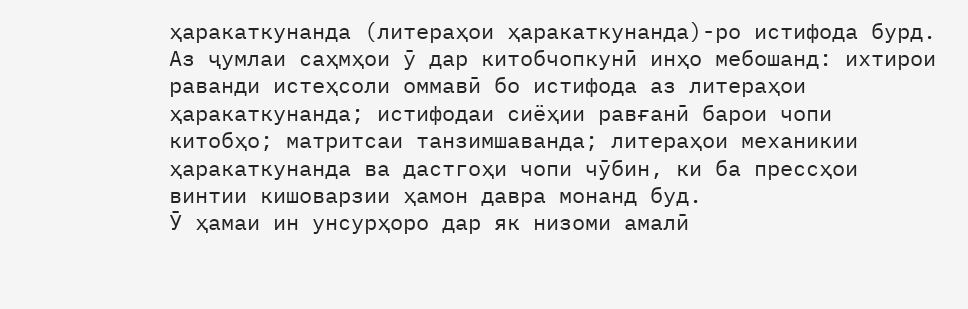ҳаракаткунанда (литераҳои ҳаракаткунанда)-ро истифода бурд. Аз ҷумлаи саҳмҳои ӯ дар китобчопкунӣ инҳо мебошанд: ихтирои раванди истеҳсоли оммавӣ бо истифода аз литераҳои ҳаракаткунанда; истифодаи сиёҳии равғанӣ барои чопи китобҳо; матритсаи танзимшаванда; литераҳои механикии ҳаракаткунанда ва дастгоҳи чопи чӯбин, ки ба прессҳои винтии кишоварзии ҳамон давра монанд буд.
Ӯ ҳамаи ин унсурҳоро дар як низоми амалӣ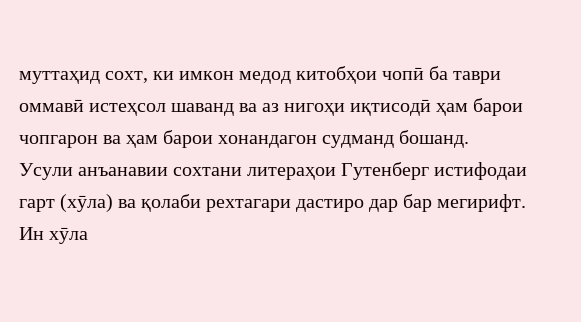муттаҳид сохт, ки имкон медод китобҳои чопӣ ба таври оммавӣ истеҳсол шаванд ва аз нигоҳи иқтисодӣ ҳам барои чопгарон ва ҳам барои хонандагон судманд бошанд.
Усули анъанавии сохтани литераҳои Гутенберг истифодаи гарт (хӯла) ва қолаби рехтагари дастиро дар бар мегирифт. Ин хӯла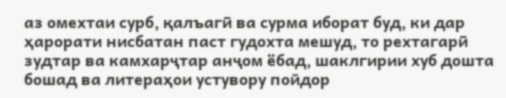аз омехтаи сурб, қалъагӣ ва сурма иборат буд, ки дар ҳарорати нисбатан паст гудохта мешуд, то рехтагарӣ зудтар ва камхарҷтар анҷом ёбад, шаклгирии хуб дошта бошад ва литераҳои устувору пойдор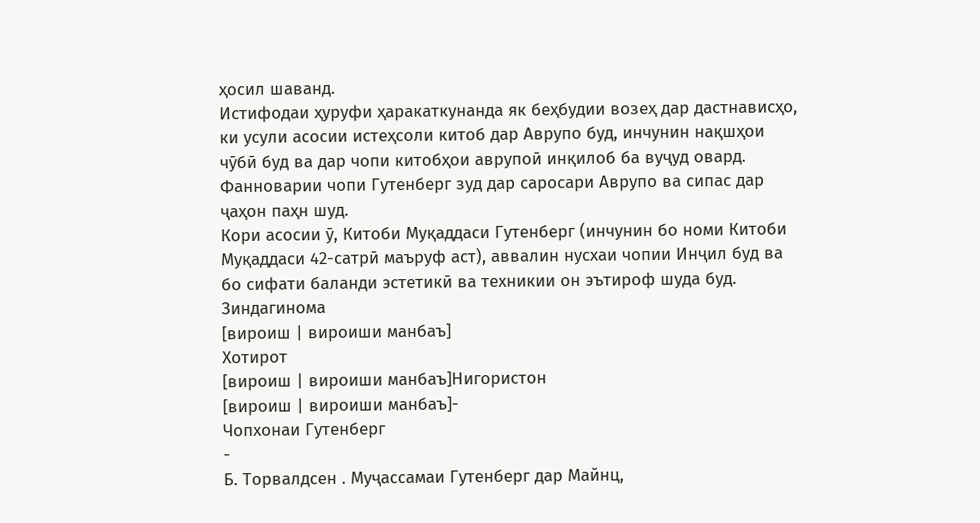ҳосил шаванд.
Истифодаи ҳуруфи ҳаракаткунанда як беҳбудии возеҳ дар дастнависҳо, ки усули асосии истеҳсоли китоб дар Аврупо буд, инчунин нақшҳои чӯбӣ буд ва дар чопи китобҳои аврупоӣ инқилоб ба вуҷуд овард. Фанноварии чопи Гутенберг зуд дар саросари Аврупо ва сипас дар ҷаҳон паҳн шуд.
Кори асосии ӯ, Китоби Муқаддаси Гутенберг (инчунин бо номи Китоби Муқаддаси 42-сатрӣ маъруф аст), аввалин нусхаи чопии Инҷил буд ва бо сифати баланди эстетикӣ ва техникии он эътироф шуда буд.
Зиндагинома
[вироиш | вироиши манбаъ]
Хотирот
[вироиш | вироиши манбаъ]Нигористон
[вироиш | вироиши манбаъ]-
Чопхонаи Гутенберг
-
Б. Торвалдсен . Муҷассамаи Гутенберг дар Майнц,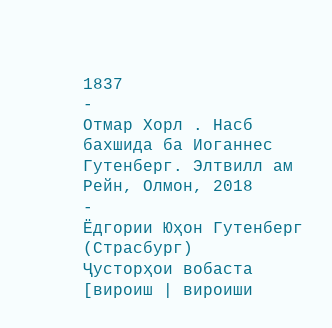1837
-
Отмар Хорл . Насб бахшида ба Иоганнес Гутенберг. Элтвилл ам Рейн, Олмон, 2018
-
Ёдгории Юҳон Гутенберг (Страсбург)
Ҷусторҳои вобаста
[вироиш | вироиши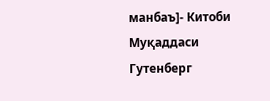манбаъ]- Китоби Муқаддаси Гутенберг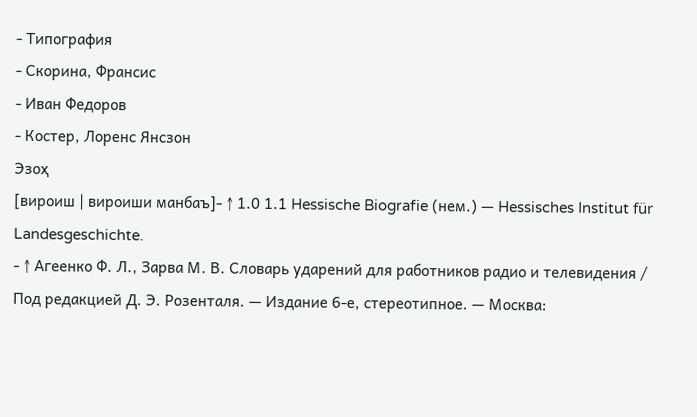- Типография
- Скорина, Франсис
- Иван Федоров
- Костер, Лоренс Янсзон
Эзоҳ
[вироиш | вироиши манбаъ]- ↑ 1.0 1.1 Hessische Biografie (нем.) — Hessisches Institut für Landesgeschichte.
- ↑ Агеенко Ф. Л., Зарва М. В. Словарь ударений для работников радио и телевидения / Под редакцией Д. Э. Розенталя. — Издание 6-е, стереотипное. — Москва: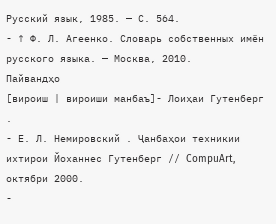Русский язык, 1985. — С. 564.
- ↑ Ф. Л. Агеенко. Словарь собственных имён русского языка. — Москва, 2010.
Пайвандҳо
[вироиш | вироиши манбаъ]- Лоиҳаи Гутенберг .
- Е. Л. Немировский . Ҷанбаҳои техникии ихтирои Йоханнес Гутенберг // CompuArt, октябри 2000.
-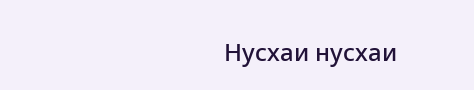Нусхаи нусхаи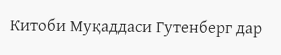Китоби Муқаддаси Гутенберг дар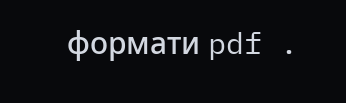формати pdf .